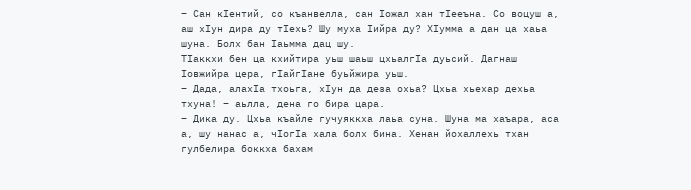– Сан кӀентий, со къанвелла, сан Ӏожал хан тӀееъна. Со воцуш а, аш хӀун дира ду тӀехь? Шу муха Ӏийра ду? ХӀумма а дан ца хаьа шуна. Болх бан Ӏаьмма дац шу.
ТӀаккхи бен ца кхийтира уьш шаьш цхьалгӀа дуьсий. Дагнаш Ӏовжийра цера, гӀайгӀане буьйжира уьш.
– Дада, алахӀа тхоьга, хӀун да деза охьа? Цхьа хьехар дехьа тхуна! – аьлла, дена го бира цара.
– Дика ду. Цхьа къайле гучуяккха лаьа суна. Шуна ма хаъара, аса а, шу нанас а, чӀогӀа хала болх бина. Хенан йохаллехь тхан гулбелира боккха бахам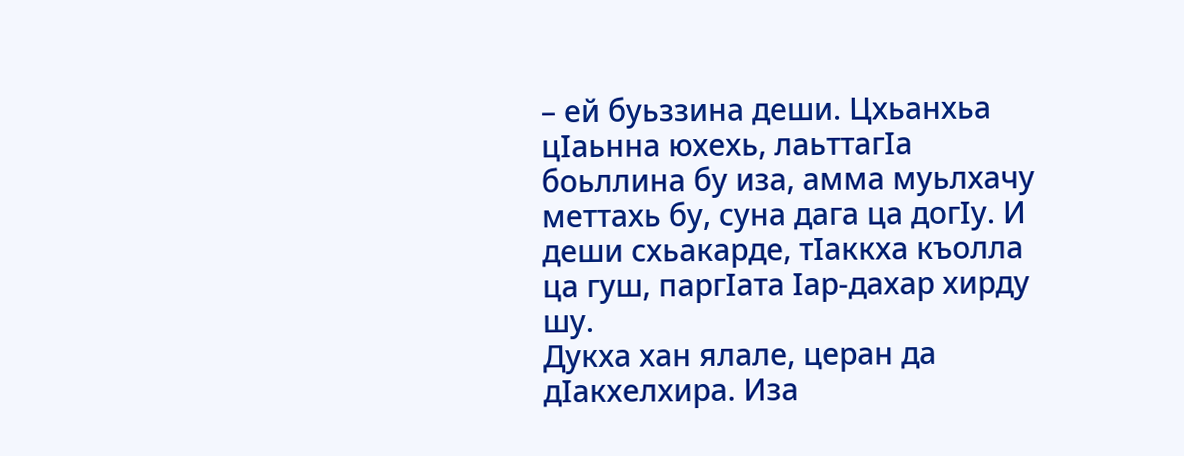– ей буьззина деши. Цхьанхьа цӏаьнна юхехь, лаьттагӀа боьллина бу иза, амма муьлхачу меттахь бу, суна дага ца догӀу. И деши схьакарде, тӀаккха къолла ца гуш, паргӀата Ӏар-дахар хирду шу.
Дукха хан ялале, церан да дӀакхелхира. Иза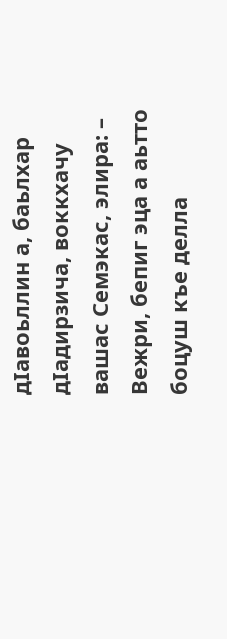дӀавоьллин а, баьлхар дӀадирзича, воккхачу вашас Семэкас, элира: – Вежри, бепиг эца а аьтто боцуш къе делла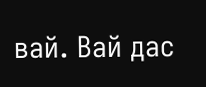вай. Вай дас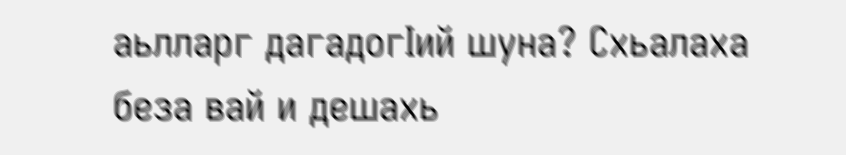аьлларг дагадогӀий шуна? Схьалаха беза вай и дешахь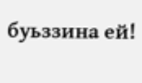буьззина ей!